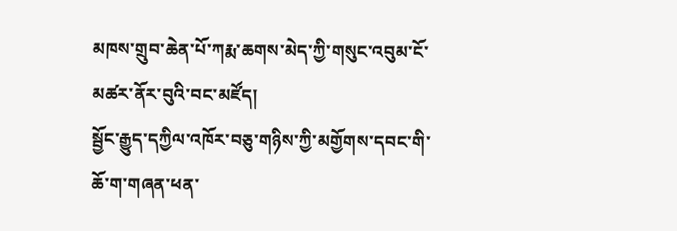མཁས་གྲུབ་ཆེན་པོ་ཀརྨ་ཆགས་མེད་ཀྱི་གསུང་འབུམ་ངོ་མཚར་ནོར་བུའི་བང་མཛོད།
སྦྱོང་རྒྱུད་དཀྱིལ་འཁོར་བཅུ་གཉིས་ཀྱི་མགྱོགས་དབང་གི་ཆོ་ག་གཞན་ཕན་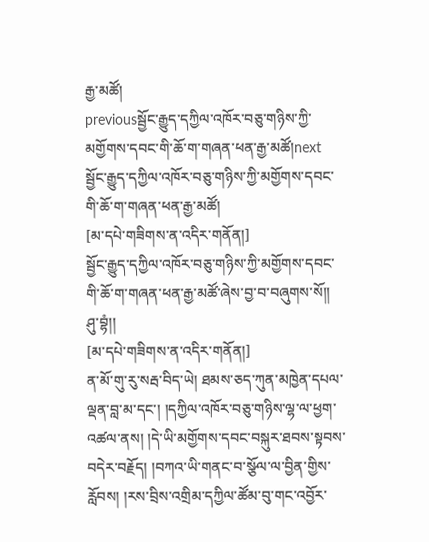རྒྱ་མཚོ།
previousསྦྱོང་རྒྱུད་དཀྱིལ་འཁོར་བཅུ་གཉིས་ཀྱི་མགྱོགས་དབང་གི་ཆོ་ག་གཞན་ཕན་རྒྱ་མཚོ།next
སྦྱོང་རྒྱུད་དཀྱིལ་འཁོར་བཅུ་གཉིས་ཀྱི་མགྱོགས་དབང་གི་ཆོ་ག་གཞན་ཕན་རྒྱ་མཚོ།
[མ་དཔེ་གཟིགས་ན་འདིར་གནོན།]
སྦྱོང་རྒྱུད་དཀྱིལ་འཁོར་བཅུ་གཉིས་ཀྱི་མགྱོགས་དབང་གི་ཆོ་ག་གཞན་ཕན་རྒྱ་མཚོ་ཞེས་བྱ་བ་བཞུགས་སོ།། ཤུ་བྷཾ།།
[མ་དཔེ་གཟིགས་ན་འདིར་གནོན།]
ན་མོ་གུ་རུ་སརྦ་བིད་ཡེ། ཐམས་ཅད་ཀུན་མཁྱེན་དཔལ་ལྡན་བླ་མ་དང་། །དཀྱིལ་འཁོར་བཅུ་གཉིས་ལྷ་ལ་ཕྱག་འཚལ་ནས། །དེ་ཡི་མགྱོགས་དབང་བསྐུར་ཐབས་སྟབས་བདེར་བརྗོད། །བཀའ་ཡི་གནང་བ་སྩོལ་ལ་བྱིན་གྱིས་རློབས། །རས་བྲིས་འགྲིམ་དཀྱིལ་ཚོམ་བུ་གང་འབྱོར་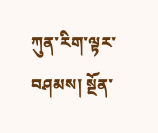ཀུན་རིག་ལྟར་བཤམས། སྔོན་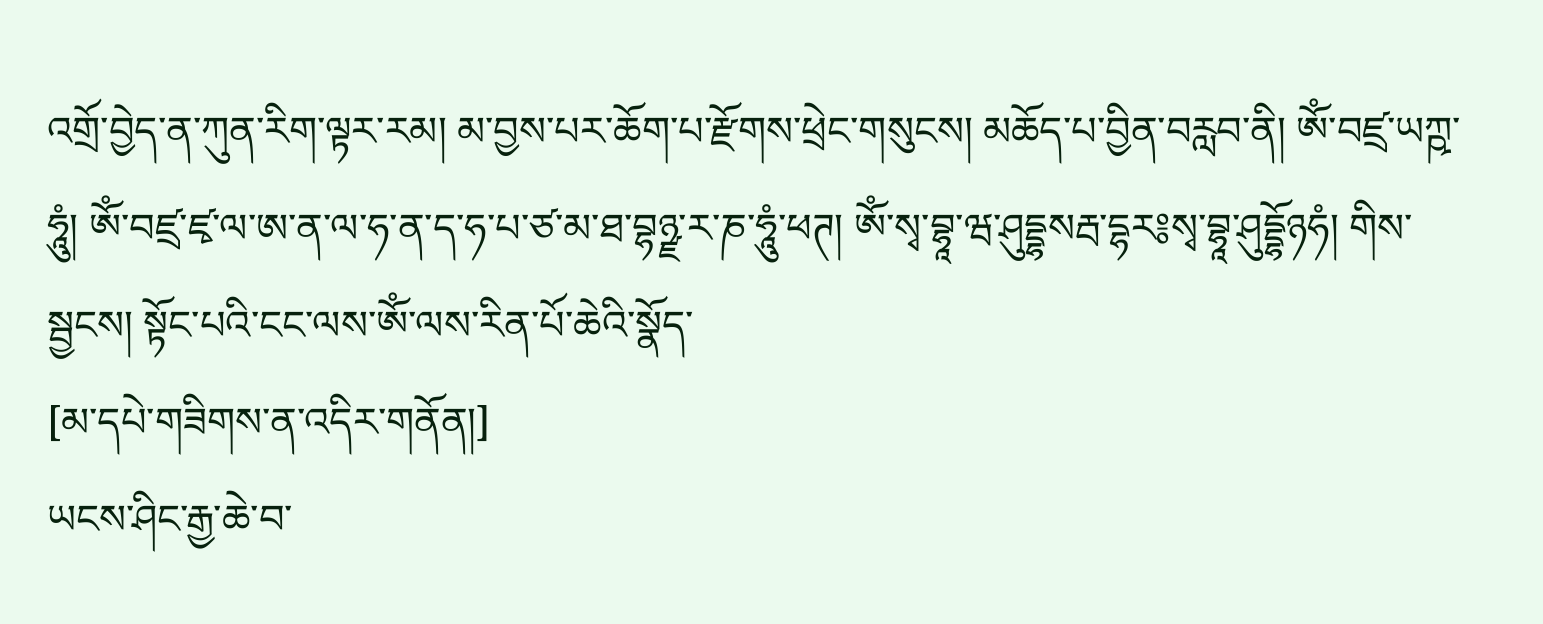འགྲོ་བྱེད་ན་ཀུན་རིག་ལྟར་རམ། མ་བྱས་པར་ཆོག་པ་རྫོགས་ཕྲེང་གསུངས། མཆོད་པ་བྱིན་བརླབ་ནི། ཨོཾ་བཛྲ་ཡཀྵ་ཧཱུཾ། ཨོཾ་བཛྲ་ཛྭ་ལ་ཨ་ན་ལ་ཧ་ན་ད་ཧ་པ་ཙ་མ་ཐ་བྷཉྫ་ར་ཎ་ཧཱུཾ་ཕཊ། ཨོཾ་སྭ་བྷཱ་ཝ་ཤུདྡྷསརྦ་དྷར༔སྭ་བྷཱ་ཤུདྡྷོཉཧཾ། གིས་སྦྱངས། སྟོང་པའི་ངང་ལས་ཨོཾ་ལས་རིན་པོ་ཆེའི་སྣོད་
[མ་དཔེ་གཟིགས་ན་འདིར་གནོན།]
ཡངས་ཤིང་རྒྱ་ཆེ་བ་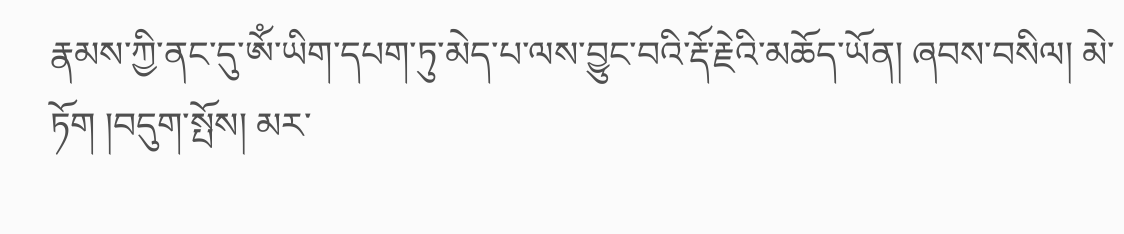རྣམས་ཀྱི་ནང་དུ་ཨོཾ་ཡིག་དཔག་ཏུ་མེད་པ་ལས་བྱུང་བའི་རྡོ་རྗེའི་མཆོད་ཡོན། ཞབས་བསིལ། མེ་ཏོག །བདུག་སྤོས། མར་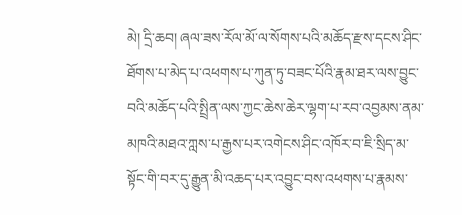མེ། དྲི་ཆབ། ཞལ་ཟས་རོལ་མོ་ལ་སོགས་པའི་མཆོད་རྫས་དངས་ཤིང་ཐོགས་པ་མེད་པ་འཕགས་པ་ཀུན་ཏུ་བཟང་པོའི་རྣམ་ཐར་ལས་བྱུང་བའི་མཆོད་པའི་སྤྲིན་ལས་ཀྱང་ཆེས་ཆེར་ལྷག་པ་རབ་འབྱམས་ནམ་མཁའི་མཐའ་ཀླས་པ་རྒྱས་པར་འགེངས་ཤིང་འཁོར་བ་ཇི་སྲིད་མ་སྟོང་གི་བར་དུ་རྒྱུན་མི་འཆད་པར་འབྱུང་བས་འཕགས་པ་རྣམས་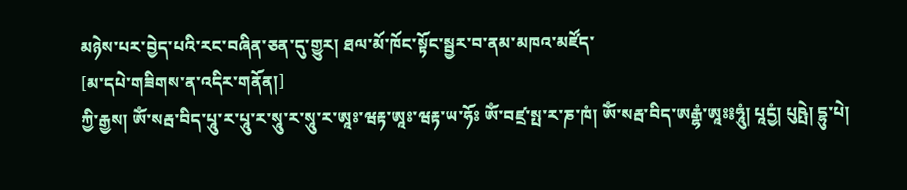མཉེས་པར་བྱེད་པའི་རང་བཞིན་ཅན་དུ་གྱུར། ཐལ་མོ་ཁོང་སྟོང་སྦྱར་བ་ནམ་མཁའ་མཛོད་
[མ་དཔེ་གཟིགས་ན་འདིར་གནོན།]
ཀྱི་རྒྱས། ཨོཾ་སརྦ་བིད་པཱུ་ར་པཱུ་ར་སཱུ་ར་སཱུ་ར་ཨཱཿ་ཝརྟ་ཨཱཿ་ཝརྟ་ཡ་ཧོཿ ཨོཾ་བཛྲ་སྤ་ར་ཎ་ཁཾ། ཨོཾ་སརྦ་བིད་ཨརྒྷཾ་ཨཱཿ༔ཧཱུཾ། པཱདྱཾ། པུཥྤེ། དྷུ་པེ།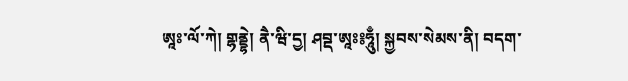ཨཱཿ་ལོ་ཀེ། གྷནྡྷེ། ནཻ་ཝི་དྱ། ཤབྡ་ཨཱཿ༔ཧཱུྃ། སྐྱབས་སེམས་ནི། བདག་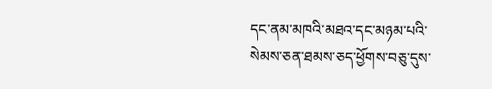དང་ནམ་མཁའི་མཐའ་དང་མཉམ་པའི་སེམས་ཅན་ཐམས་ཅད་ཕྱོགས་བཅུ་དུས་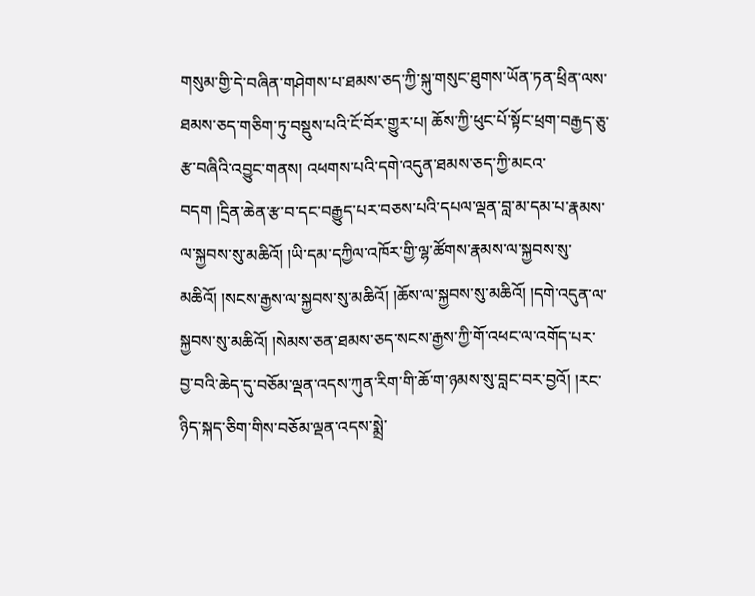གསུམ་གྱི་དེ་བཞིན་གཤེགས་པ་ཐམས་ཅད་ཀྱི་སྐུ་གསུང་ཐུགས་ཡོན་ཏན་ཕྲིན་ལས་ཐམས་ཅད་གཅིག་ཏུ་བསྡུས་པའི་ངོ་བོར་གྱུར་པ། ཆོས་ཀྱི་ཕུང་པོ་སྟོང་ཕྲག་བརྒྱད་ཅུ་རྩ་བཞིའི་འབྱུང་གནས། འཕགས་པའི་དགེ་འདུན་ཐམས་ཅད་ཀྱི་མངའ་བདག །དྲིན་ཆེན་རྩ་བ་དང་བརྒྱུད་པར་བཅས་པའི་དཔལ་ལྡན་བླ་མ་དམ་པ་རྣམས་ལ་སྐྱབས་སུ་མཆིའོ། །ཡི་དམ་དཀྱིལ་འཁོར་གྱི་ལྷ་ཚོགས་རྣམས་ལ་སྐྱབས་སུ་མཆིའོ། །སངས་རྒྱས་ལ་སྐྱབས་སུ་མཆིའོ། །ཆོས་ལ་སྐྱབས་སུ་མཆིའོ། །དགེ་འདུན་ལ་སྐྱབས་སུ་མཆིའོ། །སེམས་ཅན་ཐམས་ཅད་སངས་རྒྱས་ཀྱི་གོ་འཕང་ལ་འགོད་པར་བྱ་བའི་ཆེད་དུ་བཅོམ་ལྡན་འདས་ཀུན་རིག་གི་ཆོ་ག་ཉམས་སུ་བླང་བར་བྱའོ། །རང་ཉིད་སྐད་ཅིག་གིས་བཅོམ་ལྡན་འདས་སྨྲེ་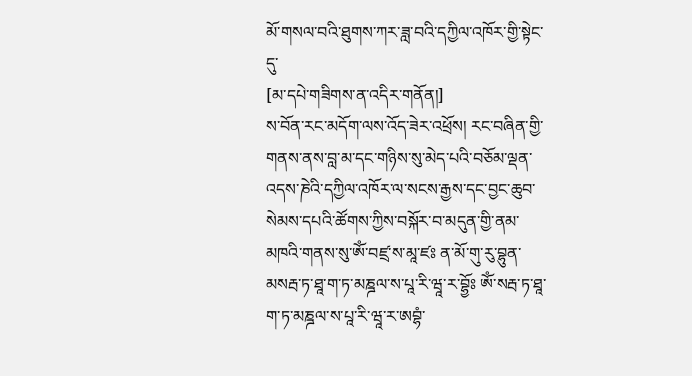མོ་གསལ་བའི་ཐུགས་ཀར་ཟླ་བའི་དཀྱིལ་འཁོར་གྱི་སྟེང་དུ་
[མ་དཔེ་གཟིགས་ན་འདིར་གནོན།]
ས་བོན་རང་མདོག་ལས་འོད་ཟེར་འཕྲོས། རང་བཞིན་གྱི་གནས་ནས་བླ་མ་དང་གཉིས་སུ་མེད་པའི་བཅོམ་ལྡན་འདས་ཎེའི་དཀྱིལ་འཁོར་ལ་སངས་རྒྱས་དང་བྱང་ཆུབ་སེམས་དཔའི་ཚོགས་ཀྱིས་བསྐོར་བ་མདུན་གྱི་ནམ་མཁའི་གནས་སུ་ཨོཾ་བཛྲ་ས་མཱ་ཛཿ ན་མོ་གུ་རུ་བྷུན་མསརྦ་ཏ་ཐཱ་ག་ཏ་མཎྜལ་ས་པཱ་རི་ཝཱ་ར་བྷྱོཿ ཨོཾ་སརྦ་ཏ་ཐཱ་ག་ཏ་མཎྜལ་ས་པཱ་རི་ཝཱ་ར་ཨབྷཾ་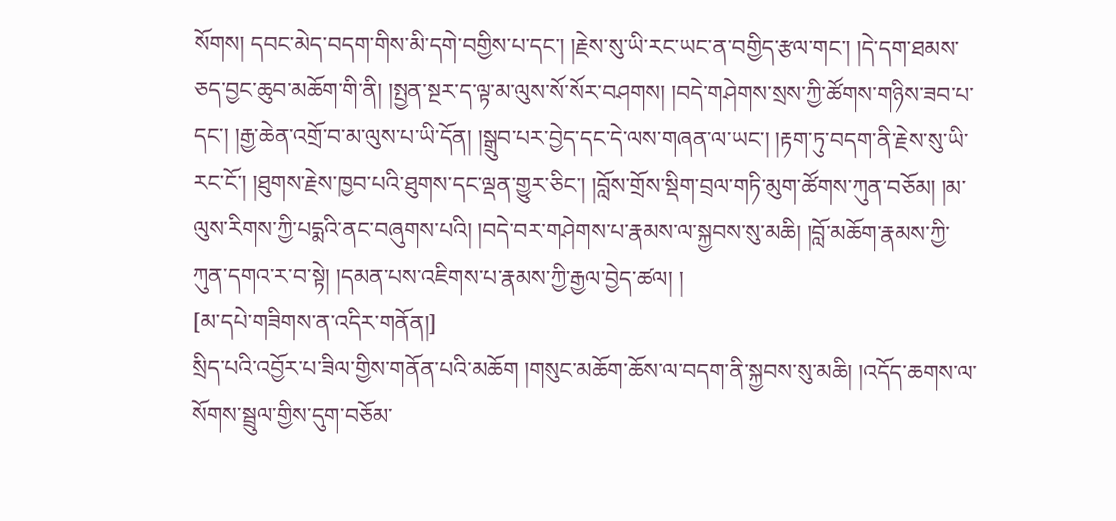སོགས། དབང་མེད་བདག་གིས་མི་དགེ་བགྱིས་པ་དང་། །རྗེས་སུ་ཡི་རང་ཡང་ན་བགྱིད་རྩལ་གང་། །དེ་དག་ཐམས་ཅད་བྱང་ཆུབ་མཆོག་གི་ནི། །སྤྱན་སྔར་ད་ལྟ་མ་ལུས་སོ་སོར་བཤགས། །བདེ་གཤེགས་སྲས་ཀྱི་ཚོགས་གཉིས་ཟབ་པ་དང་། །རྒྱ་ཆེན་འགྲོ་བ་མ་ལུས་པ་ཡི་དོན། །སྒྲུབ་པར་བྱེད་དང་དེ་ལས་གཞན་ལ་ཡང་། །རྟག་ཏུ་བདག་ནི་རྗེས་སུ་ཡི་རང་ངོ་། །ཐུགས་རྗེས་ཁྱབ་པའི་ཐུགས་དང་ལྡན་གྱུར་ཅིང་། །བློས་གྲོས་སྡིག་བྲལ་གཏི་མུག་ཚོགས་ཀུན་བཅོམ། །མ་ལུས་རིགས་ཀྱི་པདྨའི་ནང་བཞུགས་པའི། །བདེ་བར་གཤེགས་པ་རྣམས་ལ་སྐྱབས་སུ་མཆི། །བློ་མཆོག་རྣམས་ཀྱི་ཀུན་དགའ་ར་བ་སྟེ། །དམན་པས་འཇིགས་པ་རྣམས་ཀྱི་རྒྱལ་བྱེད་ཚལ། །
[མ་དཔེ་གཟིགས་ན་འདིར་གནོན།]
སྲིད་པའི་འབྱོར་པ་ཟིལ་གྱིས་གནོན་པའི་མཆོག །གསུང་མཆོག་ཆོས་ལ་བདག་ནི་སྐྱབས་སུ་མཆི། །འདོད་ཆགས་ལ་སོགས་སྦྲུལ་གྱིས་དུག་བཅོམ་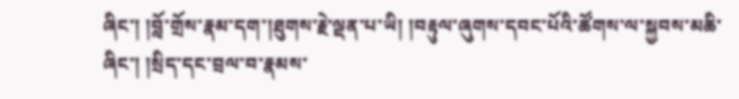ཞིང་། །བློ་གྲོས་རྣམ་དག་།ཐུགས་རྗེ་ལྡན་པ་ཡི། །བརྟུལ་ཞུགས་དབང་པོའི་ཚོགས་ལ་སྐྱབས་མཆི་ཞིང་། །སྲིད་དང་བྲལ་བ་རྣམས་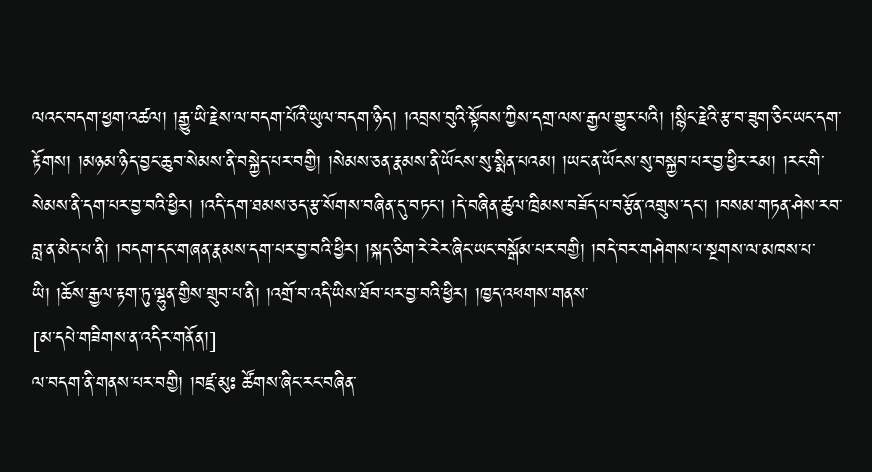ལའང་བདག་ཕྱག་འཚལ། །རྒྱུ་ཡི་རྗེས་ལ་བདག་པོའི་ཡུལ་བདག་ཉིད། །འབྲས་བུའི་སྟོབས་ཀྱིས་དགྲ་ལས་རྒྱལ་གྱུར་པའི། །སྙིང་རྗེའི་རྩ་བ་ཟུག་ཅིང་ཡང་དག་རྟོགས། །མཉམ་ཉིད་བྱང་ཆུབ་སེམས་ནི་བསྐྱེད་པར་བགྱི། །སེམས་ཅན་རྣམས་ནི་ཡོངས་སུ་སྨིན་པའམ། །ཡང་ན་ཡོངས་སུ་བསྐྱབ་པར་བྱ་ཕྱིར་རམ། །རང་གི་སེམས་ནི་དག་པར་བྱ་བའི་ཕྱིར། །འདི་དག་ཐམས་ཅད་རྩ་སོགས་བཞིན་དུ་བཏང་། །དེ་བཞིན་ཚུལ་ཁྲིམས་བཟོད་པ་བརྩོན་འགྲུས་དང་། །བསམ་གཏན་ཤེས་རབ་བླ་ན་མེད་པ་ནི། །བདག་དང་གཞན་རྣམས་དག་པར་བྱ་བའི་ཕྱིར། །སྐད་ཅིག་རེ་རེར་ཞིང་ཡང་བསྒོམ་པར་བགྱི། །བདེ་བར་གཤེགས་པ་སྔགས་ལ་མཁས་པ་ཡི། །ཆོས་རྒྱལ་རྟག་ཏུ་ལྷུན་གྱིས་གྲུབ་པ་ནི། །འགྲོ་བ་འདི་ཡིས་ཐོབ་པར་བྱ་བའི་ཕྱིར། །ཁྱད་འཕགས་གནས་
[མ་དཔེ་གཟིགས་ན་འདིར་གནོན།]
ལ་བདག་ནི་གནས་པར་བགྱི། །བཛྲ་མུཿ ཚོགས་ཞིང་རང་བཞིན་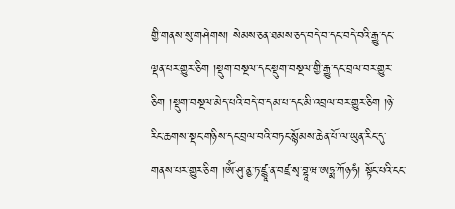གྱི་གནས་སུ་གཤེགས། སེམས་ཅན་ཐམས་ཅད་བདེ་བ་དང་བདེ་བའི་རྒྱུ་དང་ལྡན་པར་གྱུར་ཅིག །སྡུག་བསྔལ་དང་སྡུག་བསྔལ་གྱི་རྒྱུ་དང་བྲལ་བར་གྱུར་ཅིག །སྡུག་བསྔལ་མེད་པའི་བདེ་བ་དམ་པ་དང་མི་འབྲལ་བར་གྱུར་ཅིག །ཉེ་རིང་ཆགས་སྡང་གཉིས་དང་བྲལ་བའི་བཏང་སྙོམས་ཆེན་པོ་ལ་ཡུན་རིང་དུ་གནས་པར་གྱུར་ཅིག །ཨོཾ་ཤུ་ནྱ་ཏ་ཛྙཱ་ན་བཛྲ་སྭ་བྷཱ་ཝ་ཨཏྨ་ཀོཉཧཾ། སྟོང་པའི་ངང་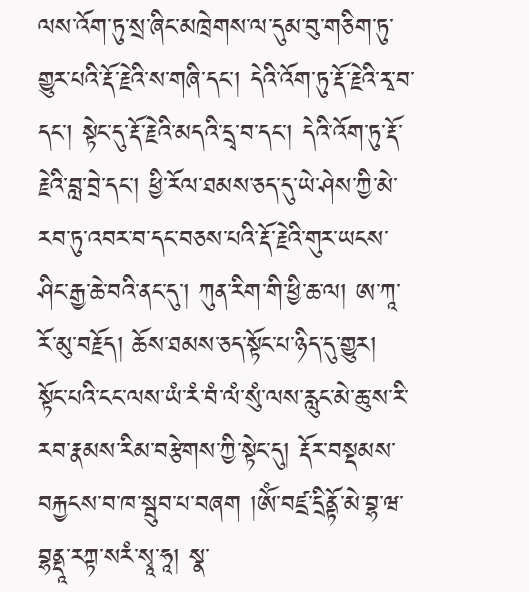ལས་འོག་ཏུ་སྲ་ཞིང་མཁྲེགས་ལ་དུམ་བུ་གཅིག་ཏུ་གྱུར་པའི་རྡོ་རྗེའི་ས་གཞི་དང་། དེའི་འོག་ཏུ་རྡོ་རྗེའི་རྭ་བ་དང་། སྟེང་དུ་རྡོ་རྗེའི་མདའི་དྲྭ་བ་དང་། དེའི་འོག་ཏུ་རྡོ་རྗེའི་བླ་བྲེ་དང་། ཕྱི་རོལ་ཐམས་ཅད་དུ་ཡེ་ཤེས་ཀྱི་མེ་རབ་ཏུ་འབར་བ་དང་བཅས་པའི་རྡོ་རྗེའི་གུར་ཡངས་ཤིང་རྒྱ་ཆེ་བའི་ནང་དུ་། ཀུན་རིག་གི་ཕྱི་ཆ་ལ། ཨ་ཀཱ་རོ་མུ་བརྗོད། ཆོས་ཐམས་ཅད་སྟོང་པ་ཉིད་དུ་གྱུར། སྟོང་པའི་ངང་ལས་ཡཾ་རཾ་བཾ་ལཾ་སུཾ་ལས་རླུང་མེ་ཆུ་ས་རི་རབ་རྣམས་རིམ་བརྩེགས་ཀྱི་སྟེང་དུ། རྡོར་བསྡམས་བརྐྱངས་བ་ཁ་སྦུབ་པ་བཞག །ཨོཾ་བཛྲ་དྲིནྟོ་མེ་བྷ་ཝ་བྷནྡཱ་རཀྟ་སརཾ་སྭཱ་ཧཱ། སྣ་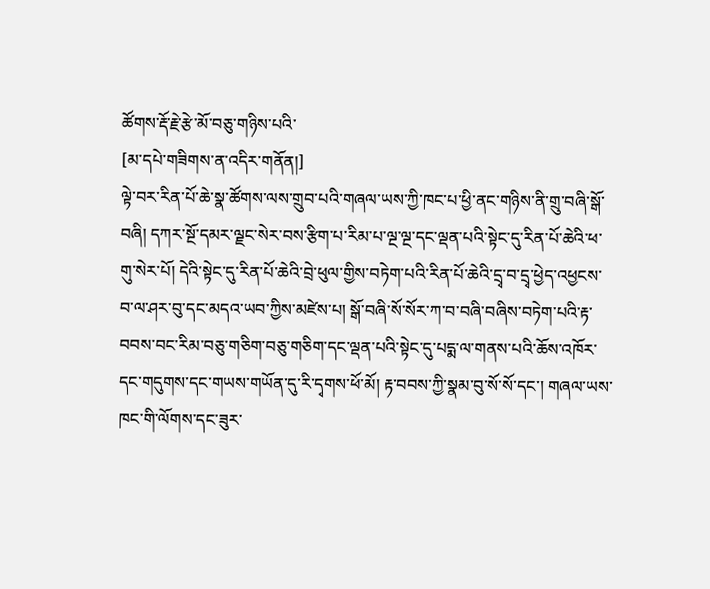ཚོགས་རྡོ་རྗེ་རྩེ་མོ་བཅུ་གཉིས་པའི་
[མ་དཔེ་གཟིགས་ན་འདིར་གནོན།]
ལྟེ་བར་རིན་པོ་ཆེ་སྣ་ཚོགས་ལས་གྲུབ་པའི་གཞལ་ཡས་ཀྱི་ཁང་པ་ཕྱི་ནང་གཉིས་ནི་གྲུ་བཞི་སྒོ་བཞི། དཀར་སྔོ་དམར་ལྗང་སེར་བས་རྩིག་པ་རིམ་པ་ལྔ་ལྔ་དང་ལྡན་པའི་སྟེང་དུ་རིན་པོ་ཆེའི་ཕ་གུ་སེར་པོ། དེའི་སྟེང་དུ་རིན་པོ་ཆེའི་བྲེ་ཕུལ་གྱིས་བཏེག་པའི་རིན་པོ་ཆེའི་དྲྭ་བ་དྲྭ་ཕྱེད་འཕྱངས་བ་ལ་ཤར་བུ་དང་མདའ་ཡབ་ཀྱིས་མཛེས་པ། སྒོ་བཞི་སོ་སོར་ཀ་བ་བཞི་བཞིས་བཏེག་པའི་རྟ་བབས་བང་རིམ་བཅུ་གཅིག་བཅུ་གཅིག་དང་ལྡན་པའི་སྟེང་དུ་པདྨ་ལ་གནས་པའི་ཆོས་འཁོར་དང་གདུགས་དང་གཡས་གཡོན་དུ་རི་དྭགས་ཕོ་མོ། རྟ་བབས་ཀྱི་སྣམ་བུ་སོ་སོ་དང་། གཞལ་ཡས་ཁང་གི་ལོགས་དང་ཟུར་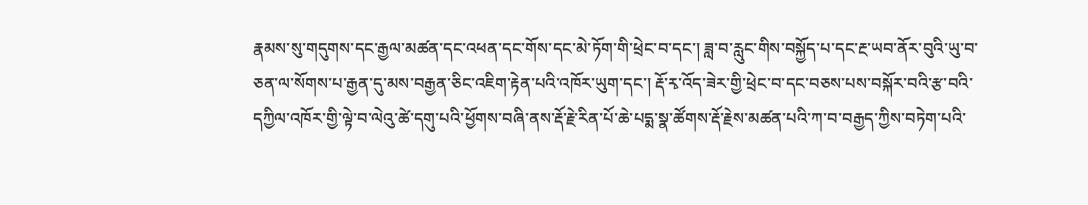རྣམས་སུ་གདུགས་དང་རྒྱལ་མཚན་དང་འཕན་དང་གོས་དང་མེ་ཏོག་གི་ཕྲེང་བ་དང་། ཟླ་བ་རླུང་གིས་བསྐྱོད་པ་དང་རྔ་ཡབ་ནོར་བུའི་ཡུ་བ་ཅན་ལ་སོགས་པ་རྒྱན་དུ་མས་བརྒྱན་ཅིང་འཇིག་རྟེན་པའི་འཁོར་ཡུག་དང་། རྡོ་རྭ་འོད་ཟེར་གྱི་ཕྲེང་བ་དང་བཅས་པས་བསྐོར་བའི་རྩ་བའི་དཀྱིལ་འཁོར་གྱི་ལྟེ་བ་ལེའུ་ཚེ་དགུ་པའི་ཕྱོགས་བཞི་ནས་རྡོ་རྗེ་རིན་པོ་ཆེ་པདྨ་སྣ་ཚོགས་རྡོ་རྗེས་མཚན་པའི་ཀ་བ་བརྒྱད་ཀྱིས་བཏེག་པའི་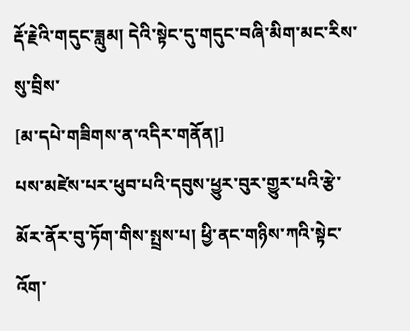རྡོ་རྗེའི་གདུང་ཟླུམ། དེའི་སྟེང་དུ་གདུང་བཞི་མིག་མང་རིས་སུ་བྲིས་
[མ་དཔེ་གཟིགས་ན་འདིར་གནོན།]
པས་མཛེས་པར་ཕུབ་པའི་དབུས་ཕྱུར་བུར་གྱུར་པའི་རྩེ་མོར་ནོར་བུ་ཏོག་གིས་སྤྲས་པ། ཕྱི་ནང་གཉིས་ཀའི་སྟེང་འོག་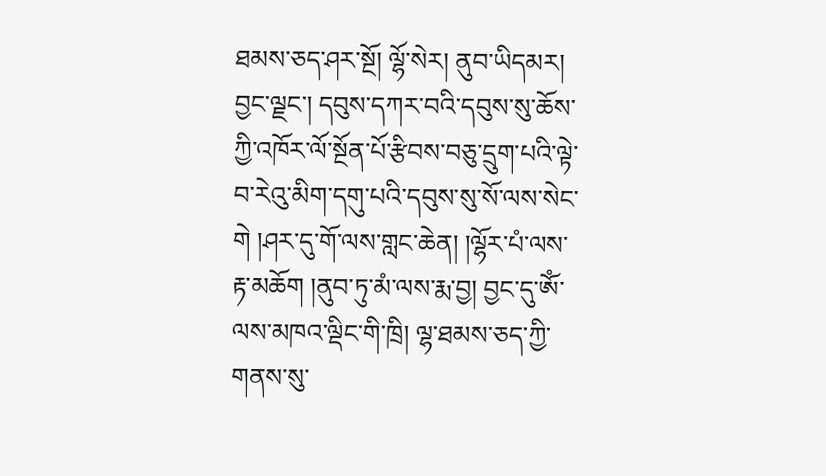ཐམས་ཅད་ཤར་སྔོ། ལྷོ་སེར། ནུབ་ཡིདམར། བྱང་ལྗང་། དབུས་དཀར་བའི་དབུས་སུ་ཆོས་ཀྱི་འཁོར་ལོ་སྔོན་པོ་རྩིབས་བཅུ་དྲུག་པའི་ལྟེ་བ་རེའུ་མིག་དགུ་པའི་དབུས་སུ་སོ་ལས་སེང་གེ །ཤར་དུ་གོ་ལས་གླང་ཆེན། །ལྷོར་པཾ་ལས་རྟ་མཆོག །ནུབ་ཏུ་མཾ་ལས་རྨ་བྱ། བྱང་དུ་ཨོཾ་ལས་མཁའ་ལྡིང་གི་ཁྲི། ལྷ་ཐམས་ཅད་ཀྱི་གནས་སུ་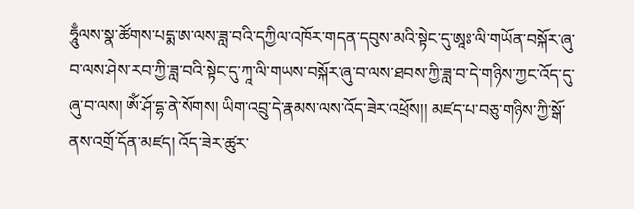ཧཱུྃལས་སྣ་ཚོགས་པདྨ་ཨ་ལས་ཟླ་བའི་དཀྱིལ་འཁོར་གདན་དབུས་མའི་སྟེང་དུ་ཨཱཿ་ལི་གཡོན་བསྐོར་ཞུ་བ་ལས་ཤེས་རབ་ཀྱི་ཟླ་བའི་སྟེང་དུ་ཀཱ་ལི་གཡས་བསྐོར་ཞུ་བ་ལས་ཐབས་ཀྱི་ཟླ་བ་དེ་གཉིས་ཀྱང་འོད་དུ་ཞུ་བ་ལས། ཨོཾ་ཤོ་དྷ་ནེ་སོགས། ཡིག་འབྲུ་དེ་རྣམས་ལས་འོད་ཟེར་འཕྲོས།། མཛད་པ་བཅུ་གཉིས་ཀྱི་སྒོ་ནས་འགྲོ་དོན་མཛད། འོད་ཟེར་ཚུར་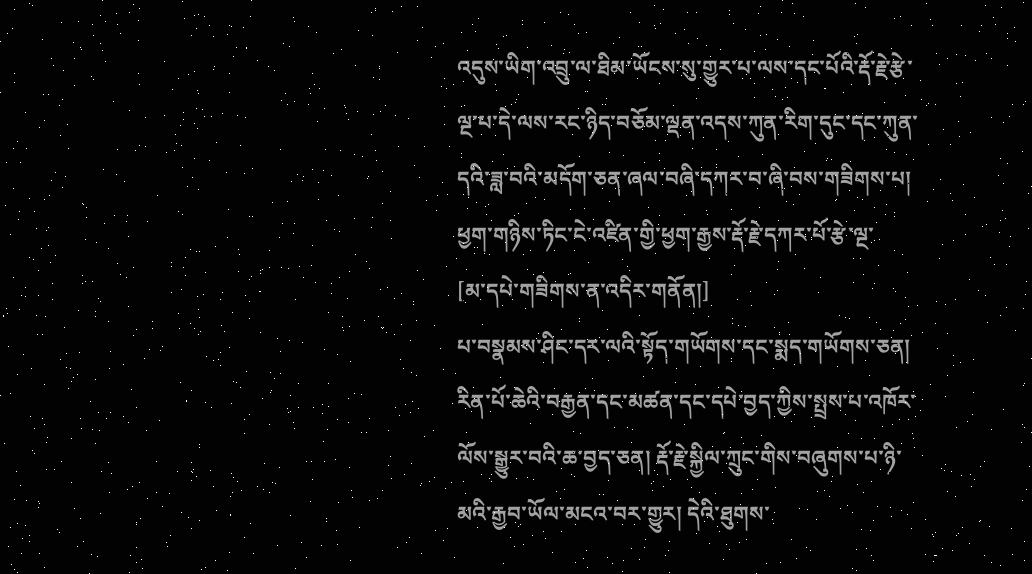འདུས་ཡིག་འབྲུ་ལ་ཐིམ་ཡོངས་སུ་གྱུར་པ་ལས་དང་པོའི་རྡོ་རྗེ་རྩེ་ལྔ་པ་དེ་ལས་རང་ཉིད་བཅོམ་ལྡན་འདས་ཀུན་རིག་དུང་དང་ཀུན་དའི་ཟླ་བའི་མདོག་ཅན་ཞལ་བཞི་དཀར་བ་ཞི་བས་གཟིགས་པ། ཕྱག་གཉིས་ཏིང་ངེ་འཛིན་གྱི་ཕྱག་རྒྱས་རྡོ་རྗེ་དཀར་པོ་རྩེ་ལྔ་
[མ་དཔེ་གཟིགས་ན་འདིར་གནོན།]
པ་བསྣམས་ཤིང་དར་ལའི་སྟོད་གཡོགས་དང་སྨད་གཡོགས་ཅན། རིན་པོ་ཆེའི་བརྒྱན་དང་མཚན་དང་དཔེ་བྱད་ཀྱིས་སྤྲས་པ་འཁོར་ལོས་སྒྱུར་བའི་ཆ་བྱད་ཅན། རྡོ་རྗེ་སྐྱིལ་ཀྲུང་གིས་བཞུགས་པ་ཉི་མའི་རྒྱབ་ཡོལ་མངའ་བར་གྱུར། དེའི་ཐུགས་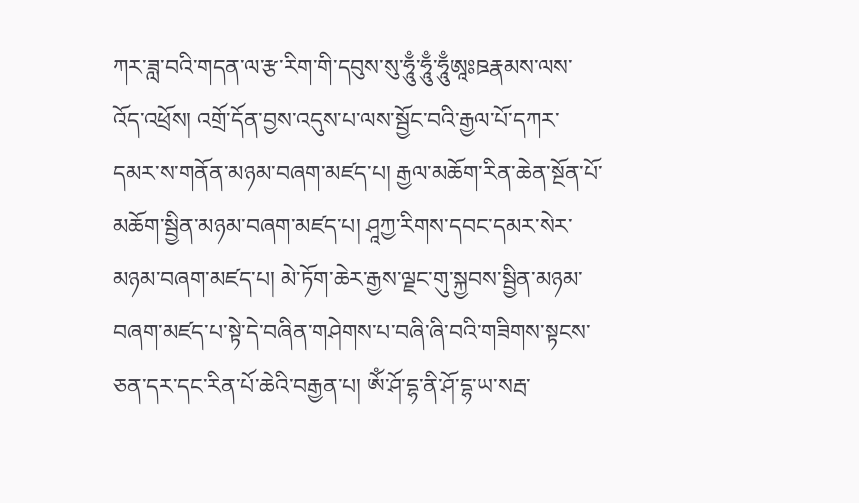ཀར་ཟླ་བའི་གདན་ལ་རྩ་རིག་གི་དབུས་སུ་ཧཱུྃ་ཧཱུྃ་ཧཱུྃཨཱཿཋརྣམས་ལས་འོད་འཕྲོས། འགྲོ་དོན་བྱས་འདུས་པ་ལས་སྦྱོང་བའི་རྒྱལ་པོ་དཀར་དམར་ས་གནོན་མཉམ་བཞག་མཛད་པ། རྒྱལ་མཆོག་རིན་ཆེན་སྔོན་པོ་མཆོག་སྦྱིན་མཉམ་བཞག་མཛད་པ། ཤཱཀྱ་རིགས་དབང་དམར་སེར་མཉམ་བཞག་མཛད་པ། མེ་ཏོག་ཆེར་རྒྱས་ལྗང་གུ་སྐྱབས་སྦྱིན་མཉམ་བཞག་མཛད་པ་སྟེ་དེ་བཞིན་གཤེགས་པ་བཞི་ཞི་བའི་གཟིགས་སྟངས་ཅན་དར་དང་རིན་པོ་ཆེའི་བརྒྱན་པ། ཨོཾ་ཤོ་དྷ་ནི་ཤོ་དྷ་ཡ་སརྦ་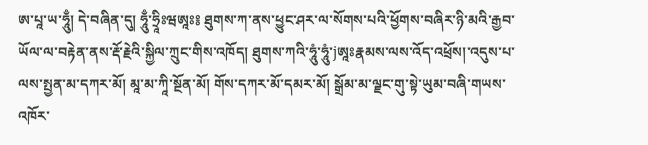ཨ་པཱ་ཡ་ཧཱུྃ། དེ་བཞིན་དུ། ཧཱུྃ་ཧྲཱིཿཝཨཱཿ༔ ཐུགས་ཀ་ནས་ཕྱུང་ཤར་ལ་སོགས་པའི་ཕྱོགས་བཞིར་ཉི་མའི་རྒྱབ་ཡོལ་ལ་བརྟེན་ནས་རྡོ་རྗེའི་སྐྱིལ་ཀྲུང་གིས་འཁོད། ཐུགས་ཀའི་ཧཱུཾ་ཧཱུཾ་jཨཱཿརྣམས་ལས་འོད་འཕྲོས།་འདུས་པ་ལས་སྤྱན་མ་དཀར་མོ། མཱ་མ་ཀཱི་སྔོན་མོ། གོས་དཀར་མོ་དམར་མོ། སྒྲོམ་མ་ལྗང་གུ་སྟེ་ཡུམ་བཞི་གཡས་འཁོར་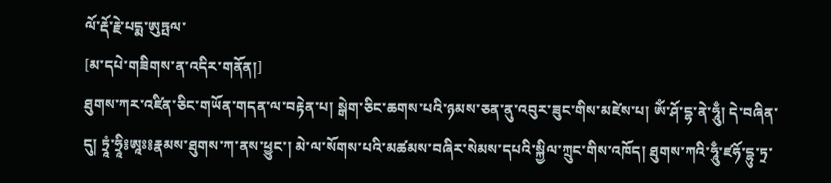ལོ་རྡོ་རྗེ་པདྨ་ཨུཏྤལ་
[མ་དཔེ་གཟིགས་ན་འདིར་གནོན།]
ཐུགས་ཀར་འཛིན་ཅིང་གཡོན་གདན་ལ་བརྟེན་པ། སྒེག་ཅིང་ཆགས་པའི་ཉམས་ཅན་ནུ་འབུར་ཟུང་གིས་མཛེས་པ། ཨོཾ་ཤོ་དྷ་ནེ་ཧཱུྃ། དེ་བཞིན་དུ། ཏྲཱཾ་ཧྲཱི༔ཨཱཿ༔རྣམས་ཐུགས་ཀ་ནས་ཕྱུང་། མེ་ལ་སོགས་པའི་མཚམས་བཞིར་སེམས་དཔའི་སྐྱིལ་ཀྲུང་གིས་འཁོད། ཐུགས་ཀའི་ཧཱུྃ་ཛཧོ་དྷུ་ཏྲ་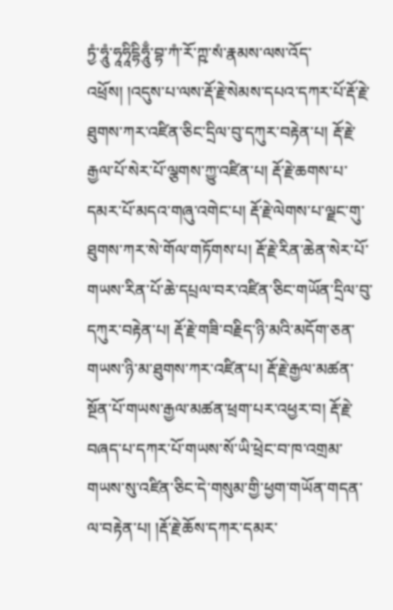ཏྱཾ་ཧཱུཾ་ཧཱཧཱིདྷིཧཱུྃ་བྷ་ཀཾ་རོ་ཀྵ་སཾ་རྣམས་ལས་འོད་འཕྲོས། །འདུས་པ་ལས་རྡོ་རྗེ་སེམས་དཔའ་དཀར་པོ་རྡོ་རྗེ་ཐུགས་ཀར་འཛིན་ཅིང་དྲིལ་བུ་དཀུར་བརྟེན་པ། རྡོ་རྗེ་རྒྱལ་པོ་སེར་པོ་ལྕགས་ཀྱུ་འཛིན་པ། རྡོ་རྗེ་ཆགས་པ་དམར་པོ་མདའ་གཞུ་འགེང་པ། རྡོ་རྗེ་ལེགས་པ་ལྗང་གུ་ཐུགས་ཀར་སེ་གོལ་གཏོགས་པ། རྡོ་རྗེ་རིན་ཆེན་སེར་པོ་གཡས་རིན་པོ་ཆེ་དཔྲལ་བར་འཛིན་ཅིང་གཡོན་དྲིལ་བུ་དཀུར་བརྟེན་པ། རྡོ་རྗེ་གཟི་བརྗིད་ཉི་མའི་མདོག་ཅན་གཡས་ཉི་མ་ཐུགས་ཀར་འཛིན་པ། རྡོ་རྗེ་རྒྱལ་མཚན་སྔོན་པོ་གཡས་རྒྱལ་མཚན་ཕྲག་པར་འཕྱར་བ། རྡོ་རྗེ་བཞད་པ་དཀར་པོ་གཡས་སོ་ཡི་ཕྲེང་བ་ཁ་འགྲམ་གཡས་སུ་འཛིན་ཅིང་དེ་གསུམ་གྱི་ཕྱག་གཡོན་གདན་ལ་བརྟེན་པ། །རྡོ་རྗེ་ཆོས་དཀར་དམར་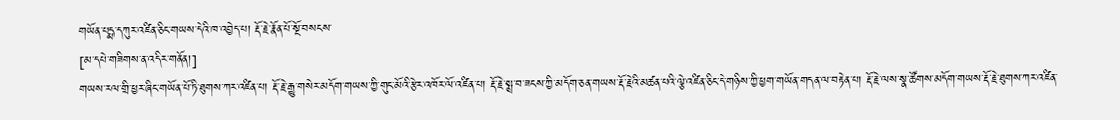གཡོན་པདྨ་དཀུར་འཛིན་ཅིང་གཡས་དེའི་ཁ་འབྱེད་པ། རྡོ་རྗེ་རྣོན་པོ་སྔོ་བསངས་
[མ་དཔེ་གཟིགས་ན་འདིར་གནོན།]
གཡས་རལ་གྲི་ཕྱར་ཞིང་གཡོན་པོ་ཏི་ཐུགས་ཀར་འཛིན་པ། རྡོ་རྗེ་རྒྱུ་གསེར་མདོག་གཡས་ཀྱི་གུང་མོའི་རྩེར་འཁོར་ལོ་འཛིན་པ། རྡོ་རྗེ་སྨྲ་བ་ཟངས་ཀྱི་མདོག་ཅན་གཡས་རྡོ་རྗེའི་མཚན་པའི་ལྕེ་འཛིན་ཅིང་དེ་གཉིས་ཀྱི་ཕྱག་གཡོན་གདན་ལ་བརྟེན་པ། རྡོ་རྗེ་ལས་སྣ་ཚོགས་མདོག་གཡས་རྡོ་རྗེ་ཐུགས་ཀར་འཛིན་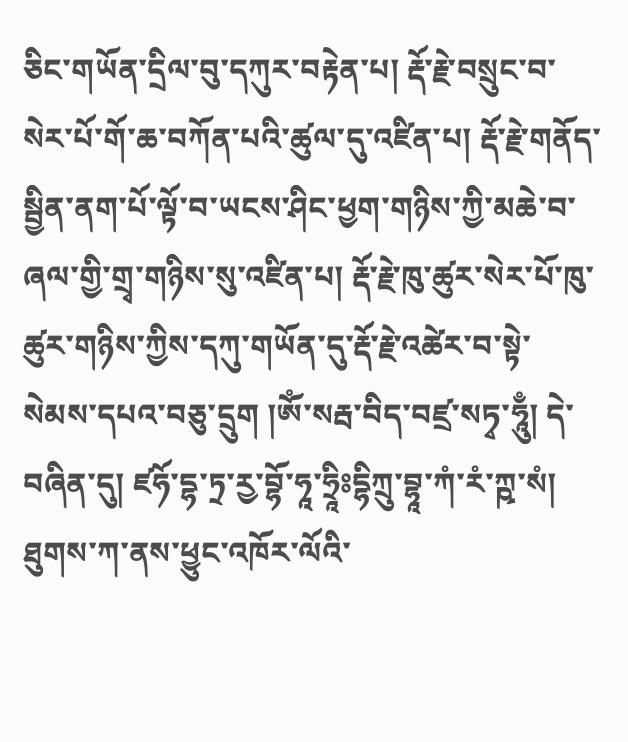ཅིང་གཡོན་དྲིལ་བུ་དཀུར་བརྟེན་པ། རྡོ་རྗེ་བསྲུང་བ་སེར་པོ་གོ་ཆ་བཀོན་པའི་ཚུལ་དུ་འཛིན་པ། རྡོ་རྗེ་གནོད་སྦྱིན་ནག་པོ་ལྟོ་བ་ཡངས་ཤིང་ཕྱག་གཉིས་ཀྱི་མཆེ་བ་ཞལ་གྱི་གྲྭ་གཉིས་སུ་འཛིན་པ། རྡོ་རྗེ་ཁུ་ཚུར་སེར་པོ་ཁུ་ཚུར་གཉིས་ཀྱིས་དཀུ་གཡོན་དུ་རྡོ་རྗེ་འཚེར་བ་སྟེ་སེམས་དཔའ་བཅུ་དྲུག །ཨོཾ་སརྦ་བིད་བཛྲ་སཏྭ་ཧཱུྃ། དེ་བཞིན་དུ། ཛཧོ་དྷ་ཏྲ་རྱ་བྷོ་ཧཱ་ཧྲཱིཿདྷིཀྲུ་བྷཱ་ཀཾ་རཾ་ཀྵ་སཾ། ཐུགས་ཀ་ནས་ཕྱུང་འཁོར་ལོའི་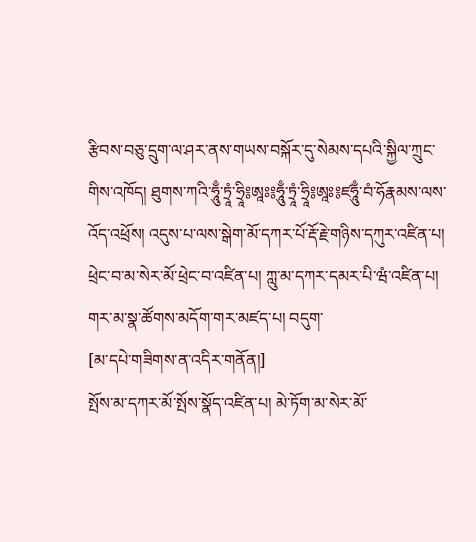རྩིབས་བཅུ་དྲུག་ལ་ཤར་ནས་གཡས་བསྐོར་དུ་སེམས་དཔའི་སྐྱིལ་ཀྲུང་གིས་འཁོད། ཐུགས་ཀའི་ཧཱུྃ་ཏྲཱཾ་ཧྲཱི༔ཨཱཿ༔ཧཱུྃ་ཏྲཱཾ་ཧྲཱི༔ཨཱཿ༔ཛཧཱུྃ་བཾ་ཧོརྣམས་ལས་འོད་འཕྲོས། འདུས་པ་ལས་སྒེག་མོ་དཀར་པོ་རྡོ་རྗེ་གཉིས་དཀུར་འཛིན་པ། ཕྲེང་བ་མ་སེར་མོ་ཕྲེང་བ་འཛིན་པ། ཀླུ་མ་དཀར་དམར་པི་ཝཾ་འཛིན་པ། གར་མ་སྣ་ཚོགས་མདོག་གར་མཛད་པ། བདུག་
[མ་དཔེ་གཟིགས་ན་འདིར་གནོན།]
སྤོས་མ་དཀར་མོ་སྤོས་སྣོད་འཛིན་པ། མེ་ཏོག་མ་སེར་མོ་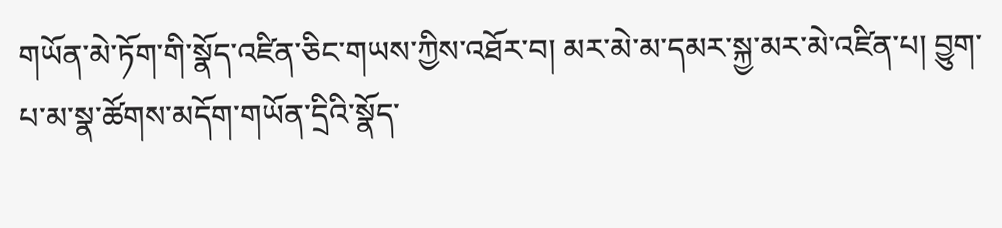གཡོན་མེ་ཏོག་གི་སྣོད་འཛིན་ཅིང་གཡས་ཀྱིས་འཐོར་བ། མར་མེ་མ་དམར་སྐྱ་མར་མེ་འཛིན་པ། བྱུག་པ་མ་སྣ་ཚོགས་མདོག་གཡོན་དྲིའི་སྣོད་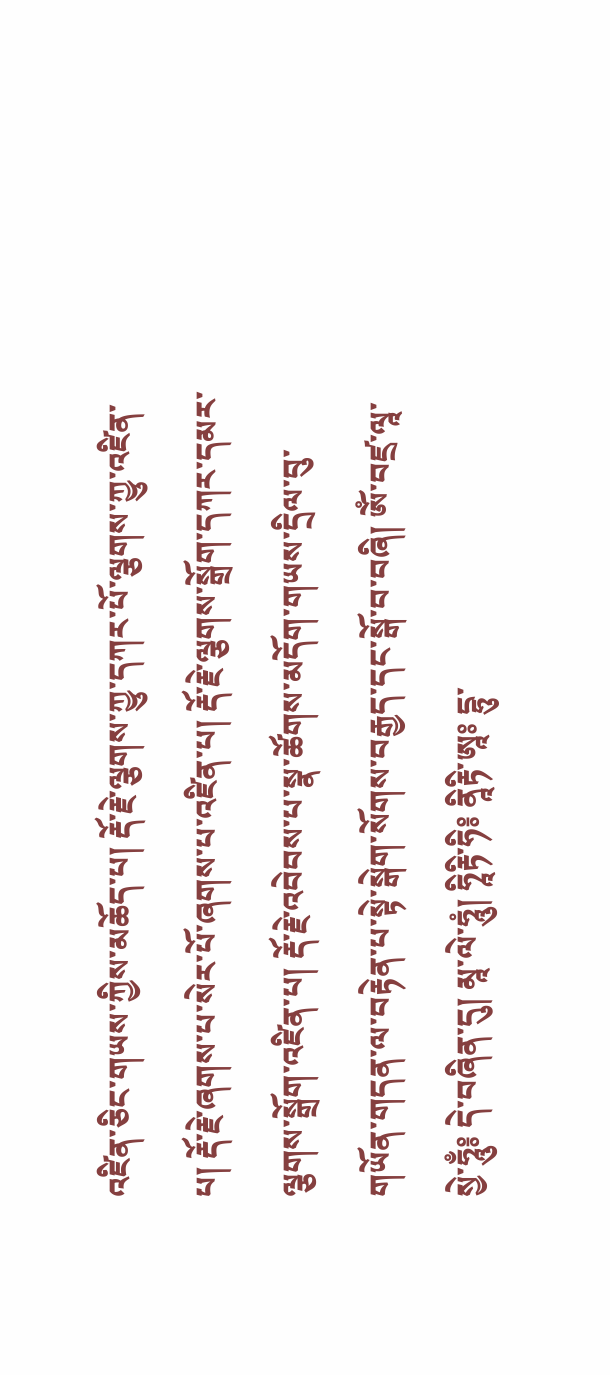འཛིན་ཅིང་གཡས་ཀྱིས་མཆོད་པ། རྡོ་རྗེ་ལྕགས་ཀྱུ་དཀར་པོ་ལྕགས་ཀྱུ་འཛིན་པ། རྡོ་རྗེ་ཞགས་པ་སེར་པོ་ཞགས་པ་འཛིན་པ། རྡོ་རྗེ་ལྕགས་སྒྲོག་དཀར་དམར་ལྕགས་སྒྲོག་འཛིན་པ། རྡོ་རྗེ་འབེབས་པ་སྣ་ཚོགས་མདོག་གཡས་དྲིལ་བུ་གཡོན་གདན་ལ་བརྟེན་པ་སྟེ་སྒེག་སོགས་བརྒྱད་དང་སྒོ་བ་བཞི། ཨོཾ་བཛྲ་ལཱ་སྱེ་ཧཱུྃ༔ དེ་བཞིན་དུ། མཱ་ལེ་ཧཱུཾ། ཧཱིརྟི་ཧི༔ ནཱིརྟི་ཨཱཿ དྷུ་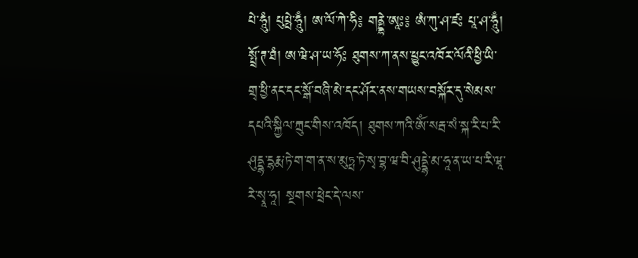པེ་ཧཱུཾ། པུཔྤེ་ཧཱུྃ། ཨ་ལོ་ཀེ་ཧི༔ གནྡྷེ་ཨཱཿ༔ ཨཾ་ཀུ་ཤ་ཛཿ པཱ་ཤ་ཧཱུྃ། སྤྲོ་ཊ་ཐཾ། ཨ་ཝེ་ཤ་ཡ་ཧོཿ ཐུགས་ཀ་ནས་ཕྱུང་འཁོར་ལོའི་ཕྱི་ཡི་གྲྭ་ཕྱི་ནང་དང་སྒོ་བཞི་མེ་དང་ཤོར་ནས་གཡས་བསྐོར་དུ་སེམས་དཔའི་སྐྱིལ་ཀྲུང་གིས་འཁོད། ཐུགས་ཀའི་ཨོཾ་སརྦ་སཾ་སྐ་རི་པ་རི་ཤུདྡྷ་དྷརྨ་ཏེ་ག་ག་ན་ས་མུཏྤ་ཏེ་སྭ་བྷ་ཝ་བི་ཤུདྡྷེ་མ་ཧཱ་ན་ཡ་པ་རི་ཝཱ་རེ་སྭཱ་ཧཱ། སྔགས་ཕྲེང་དེ་ལས་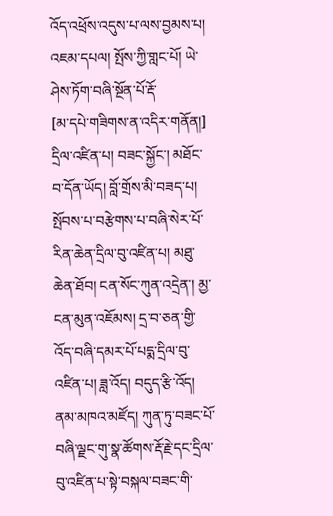འོད་འཕྲོས་འདུས་པ་ལས་བྱམས་པ། འཇམ་དཔལ། སྤོས་ཀྱི་གླང་པོ། ཡེ་ཤེས་ཏོག་བཞི་སྔོན་པོ་རྡོ་
[མ་དཔེ་གཟིགས་ན་འདིར་གནོན།]
དྲིལ་འཛིན་པ། བཟང་སྐྱོང་། མཐོང་བ་དོན་ཡོད། བློ་གྲོས་མི་བཟད་པ། སྤོབས་པ་བརྩེགས་པ་བཞི་སེར་པོ་རིན་ཆེན་དྲིལ་བུ་འཛིན་པ། མཐུ་ཆེན་ཐོབ། ངན་སོང་ཀུན་འདྲེན་། མྱ་ངན་མུན་འཇོམས། དྲ་བ་ཅན་གྱི་འོད་བཞི་དམར་པོ་པདྨ་དྲིལ་བུ་འཛིན་པ། ཟླ་འོད། བདུད་རྩི་འོད། ནམ་མཁའ་མཛོད། ཀུན་ཏུ་བཟང་པོ་བཞི་ལྗང་གུ་སྣ་ཚོགས་རྡོ་རྗེ་དང་དྲིལ་བུ་འཛིན་པ་སྟེ་བསྐལ་བཟང་གི་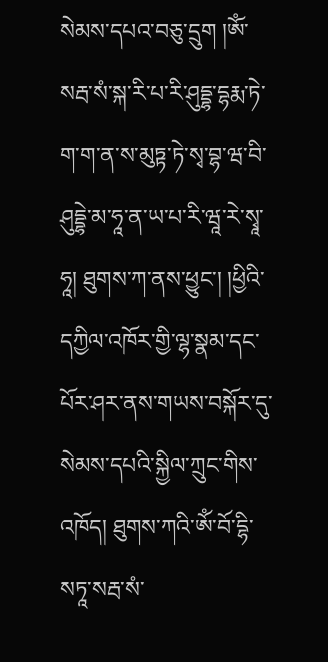སེམས་དཔའ་བཅུ་དྲུག །ཨོཾ་སརྦ་སཾ་སྐ་རི་པ་རི་ཤུདྡྷ་དྷརྨ་ཏེ་ག་ག་ན་ས་མུཏྟ་ཏེ་སྭ་བྷ་ཝ་བི་ཤུདྡྷེ་མ་ཧཱ་ན་ཡ་པ་རི་ཝཱ་རེ་སྭཱ་ཧཱ། ཐུགས་ཀ་ནས་ཕྱུང་། །ཕྱིའི་དཀྱིལ་འཁོར་གྱི་ལྷ་སྣམ་དང་པོར་ཤར་ནས་གཡས་བསྐོར་དུ་སེམས་དཔའི་སྐྱིལ་ཀྲུང་གིས་འཁོད། ཐུགས་ཀའི་ཨོཾ་བོ་དྷི་སཏཱ་སརྦ་སཾ་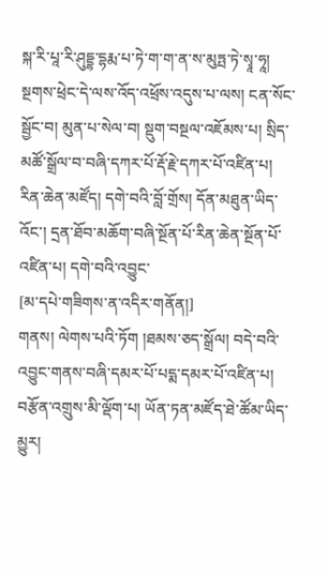སྐ་རི་པཱ་རི་ཤུདྡྷ་དྷརྨ་པ་ཏེ་ག་ག་ན་ས་མུཏྤ་ཏེ་སྭཱ་ཧཱ། སྔགས་ཕྲེང་དེ་ལས་འོད་འཕྲོས་འདུས་པ་ལས། ངན་སོང་སྦྱོང་བ། མུན་པ་སེལ་བ། སྡུག་བསྔལ་འཇོམས་པ། སྲིད་མཚོ་སྒྲོལ་བ་བཞི་དཀར་པོ་རྡོ་རྗེ་དཀར་པོ་འཛིན་པ། རིན་ཆེན་མཛོད། དགེ་བའི་བློ་གྲོས། དོན་མཐུན་ཡིད་འོང་། དྲན་ཐོབ་མཆོག་བཞི་སྔོན་པོ་རིན་ཆེན་སྔོན་པོ་འཛིན་པ། དགེ་བའི་འབྱུང་
[མ་དཔེ་གཟིགས་ན་འདིར་གནོན།]
གནས། ལེགས་པའི་ཏོག །ཐམས་ཅད་སྒྲོལ། བདེ་བའི་འབྱུང་གནས་བཞི་དམར་པོ་པདྨ་དམར་པོ་འཛིན་པ། བརྩོན་འགྲུས་མི་ལྡོག་པ། ཡོན་ཏན་མཛོད་ཐེ་ཚོམ་ཡིད་མྱུར།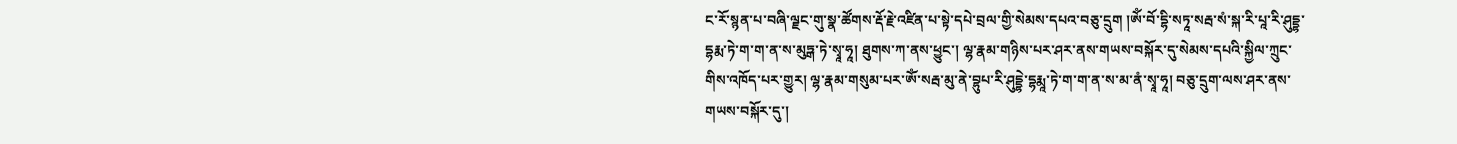ང་རོ་སྙན་པ་བཞི་ལྗང་གུ་སྣ་ཚོགས་རྡོ་རྗེ་འཛིན་པ་སྟེ་དཔེ་བྲལ་གྱི་སེམས་དཔའ་བཅུ་དྲུག །ཨོཾ་བོ་དྷི་སཏཱ་སརྦ་སཾ་སྐ་རི་པཱ་རི་ཤུདྡྷ་དྷརྨ་ཏེ་ག་ག་ན་ས་མུཏྒ་ཏེ་སྭཱ་ཧཱ། ཐུགས་ཀ་ནས་ཕྱུང་། ལྷ་རྣམ་གཉིས་པར་ཤར་ནས་གཡས་བསྐོར་དུ་སེམས་དཔའི་སྐྱིལ་ཀྲུང་གིས་འཁོད་པར་གྱུར། ལྷ་རྣམ་གསུམ་པར་ཨོཾ་སརྦ་མུ་ནེ་བྷུཔ་རི་ཤུདྡྷེ་དྷརྨཱ་ཏེ་ག་ག་ན་ས་མ་ནཾ་སྭཱ་ཧཱ། བཅུ་དྲུག་ལས་ཤར་ནས་གཡས་བསྐོར་དུ་།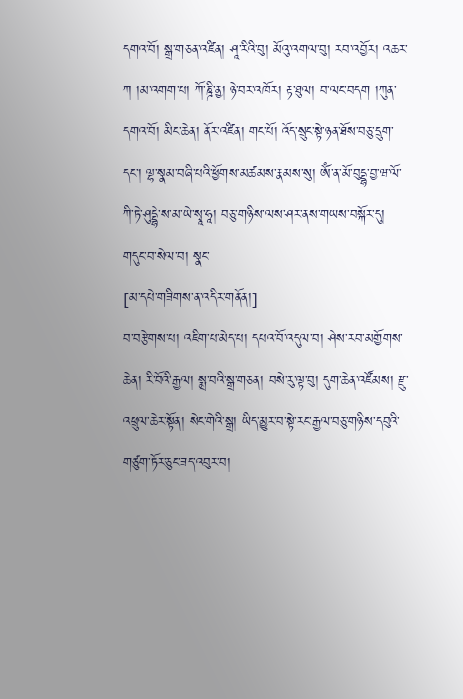དགའ་བོ། སྒྲ་གཅན་འཛིན། ཤཱ་རིའི་བུ། མོའུ་འགལ་བུ། རབ་འབྱོར། འཆར་ཀ །མ་འགག་པ། ཀོ་ཎྜི་ནྱ། ཉེ་བར་འཁོར། རྟ་ཐུལ། བ་ལང་བདག །ཀུན་དགའ་བོ། མིང་ཆེན། ནོར་འཛིན། གང་པོ། འོད་སྲུང་སྟེ་ཉན་ཐོས་བཅུ་དྲུག་དང་། ལྷ་སྣམ་བཞི་པའི་ཕྱོགས་མཚམས་རྣམས་སུ། ཨོཾ་ན་མོ་བུདྡྷ་བྱ་ཝ་ལོ་ཀི་ཏེ་ཤུདྡྷེ་ས་མ་ཡེ་སྭཱ་ཧཱ། བཅུ་གཉིས་ལས་ཤར་ནས་གཡས་བསྐོར་དུ། གདུང་བ་སེལ་བ། སྣང་
[མ་དཔེ་གཟིགས་ན་འདིར་གནོན།]
བ་བརྩེགས་པ། འཇིག་པ་མེད་པ། དཔའ་བོ་འདུལ་བ། ཤེས་རབ་མགྱོགས་ཆེན། རི་བོའི་རྒྱལ། སྨྲ་བའི་སྒྲ་གཅན། བསེ་རུ་ལྟ་བུ། དུག་ཆེན་འཛོམས། རྫུ་འཕྲུལ་ཆེར་སྟོན། སེང་གེའི་སྒྲ། ཡིད་མྱུར་བ་སྟེ་རང་རྒྱལ་བཅུ་གཉིས་དབུའི་གཙུག་ཏོར་ཅུང་ཟད་འབུར་བ།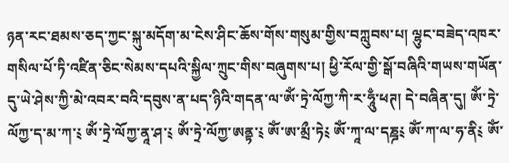ཉན་རང་ཐམས་ཅད་ཀྱང་སྐུ་མདོག་མ་ངེས་ཤིང་ཆོས་གོས་གསུམ་གྱིས་བཀླུབས་པ། ལྷུང་བཟེད་འཁར་གསིལ་པོ་ཏི་འཛིན་ཅིང་སེམས་དཔའི་སྐྱིལ་ཀྲུང་གིས་བཞུགས་པ། ཕྱི་རོལ་གྱི་སྒོ་བཞིའི་གཡས་གཡོན་དུ་ཡེ་ཤེས་ཀྱི་མེ་འབར་བའི་དབུས་ན་པད་ཉིའི་གདན་ལ་ཨོཾ་ཏྲེ་ལོཀྱ་ཀི་ར་ཧཱུྃ་ཕཊ། དེ་བཞིན་དུ། ཨོཾ་ཏྲེ་ལོཀྱ་ད་མ་ཀ་༴ ཨོཾ་ཏྲེ་ལོཀྱ་ནཱ་ཤ་༴ ཨོཾ་ཏྲེ་ལོཀྱ་ཨནྟ་༴ ཨོཾ་ཨ་མྲྀ་ཏེ༴ ཨོཾ་ཀཱ་ལ་དཎྜ༴ ཨོཾ་ཀ་ལ་ཧ་ནི༴ ཨོཾ་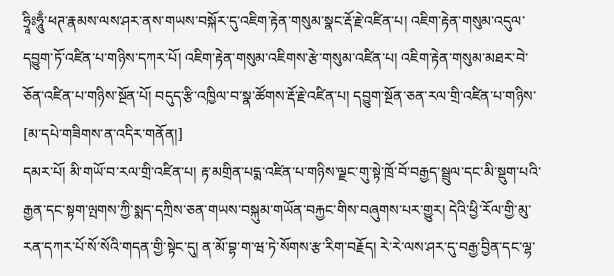ཧྲཱིཿཧཱུྃ་ཕཊ་རྣམས་ལས་ཤར་ནས་གཡས་བསྐོར་དུ་འཇིག་རྟེན་གསུམ་སྣང་རྡོ་རྗེ་འཛིན་པ། འཇིག་རྟེན་གསུམ་འདུལ་དབྱུག་ཏོ་འཛིན་པ་གཉིས་དཀར་པོ། འཇིག་རྟེན་གསུམ་འཇིགས་རྩེ་གསུམ་འཛིན་པ། འཇིག་རྟེན་གསུམ་མཐར་བེ་ཅོན་འཛིན་པ་གཉིས་སྔོན་པོ། བདུད་རྩི་འཁྱིལ་བ་སྣ་ཚོགས་རྡོ་རྗེ་འཛིན་པ། དབྱུག་སྔོན་ཅན་རལ་གྲི་འཛིན་པ་གཉིས་
[མ་དཔེ་གཟིགས་ན་འདིར་གནོན།]
དམར་པོ། མི་གཡོ་བ་རལ་གྲི་འཛིན་པ། རྟ་མགྲིན་པདྨ་འཛིན་པ་གཉིས་ལྗང་གུ་སྟེ་ཁྲོ་བོ་བརྒྱད་སྦྲུལ་དང་མི་སྡུག་པའི་རྒྱན་དང་སྟག་ལྤགས་ཀྱི་སྨད་དཀྲིས་ཅན་གཡས་བསྐུམ་གཡོན་བརྐྱང་གིས་བཞུགས་པར་གྱུར། དེའི་ཕྱི་རོལ་གྱི་མུ་རན་དཀར་པོ་སོ་སོའི་གདན་གྱི་སྟེང་དུ། ན་མོ་བྷ་ག་ཝ་ཏེ་སོགས་རྩ་རིག་བརྗོད། རེ་རེ་ལས་ཤར་དུ་བརྒྱ་བྱིན་དང་ལྷ་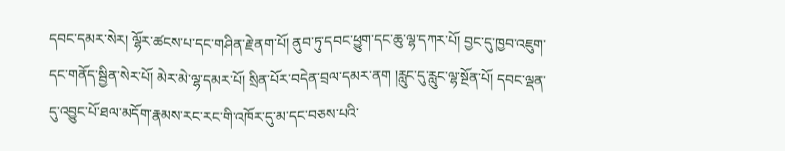དབང་དམར་སེར། ལྷོར་ཚངས་པ་དང་གཤིན་རྗེ་ནག་པོ། ནུབ་ཏུ་དབང་ཕྱུག་དང་ཆུ་ལྷ་དཀར་པོ། བྱང་དུ་ཁྱབ་འཇུག་དང་གནོད་སྦྱིན་སེར་པོ། མེར་མེ་ལྷ་དམར་པོ། སྲིན་པོར་བདེན་བྲལ་དམར་ནག །རླུང་དུ་རླུང་ལྷ་སྔོན་པོ། དབང་ལྡན་དུ་འབྱུང་པོ་ཐལ་མདོག་རྣམས་རང་རང་གི་འཁོར་དུ་མ་དང་བཅས་པའི་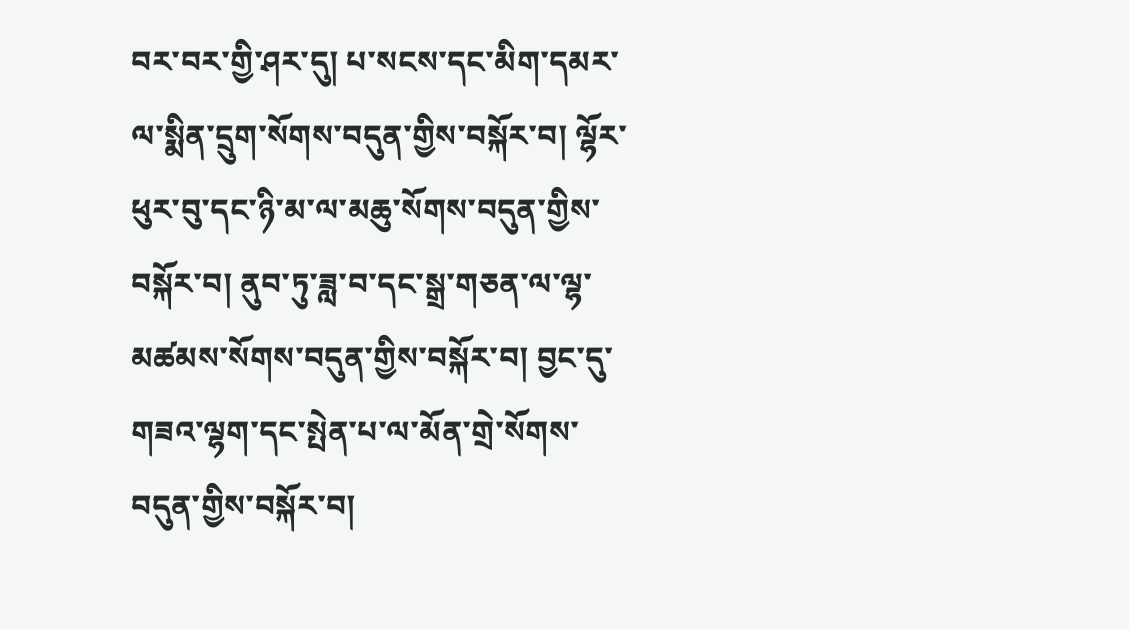བར་བར་གྱི་ཤར་དུ། པ་སངས་དང་མིག་དམར་ལ་སྨིན་དྲུག་སོགས་བདུན་གྱིས་བསྐོར་བ། ལྷོར་ཕུར་བུ་དང་ཉི་མ་ལ་མཆུ་སོགས་བདུན་གྱིས་བསྐོར་བ། ནུབ་ཏུ་ཟླ་བ་དང་སྒྲ་གཅན་ལ་ལྷ་མཚམས་སོགས་བདུན་གྱིས་བསྐོར་བ། བྱང་དུ་གཟའ་ལྷག་དང་སྤེན་པ་ལ་མོན་གྲེ་སོགས་བདུན་གྱིས་བསྐོར་བ།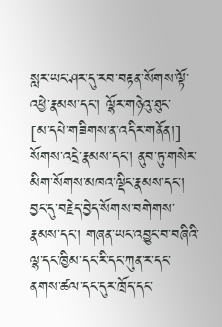སླར་ཡང་ཤར་དུ་རབ་བརྟན་སོགས་ལྟོ་འཕྱེ་རྣམས་དང་། ལྷོར་གཉེའུ་ཐུང་
[མ་དཔེ་གཟིགས་ན་འདིར་གནོན།]
སོགས་འདྲེ་རྣམས་དང་། ནུབ་ཏུ་གསེར་མིག་སོགས་མཁའ་ལྡིང་རྣམས་དང་། བྱང་དུ་བརྗེད་བྱེད་སོགས་བགེགས་རྣམས་དང་། གཞན་ཡང་འབྱུང་བ་བཞིའི་ལྷ་དང་ཁྱིམ་དང་རི་དང་ཀུན་ར་དང་ནགས་ཚལ་དང་དུར་ཁྲོད་དང་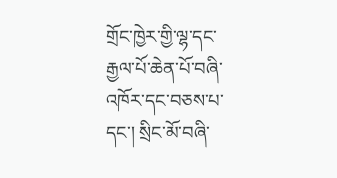གྲོང་ཁྱེར་གྱི་ལྷ་དང་རྒྱལ་པོ་ཆེན་པོ་བཞི་འཁོར་དང་བཅས་པ་དང་། སྲིང་མོ་བཞི་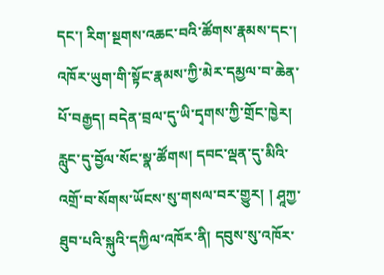དང་། རིག་སྔགས་འཆང་བའི་ཚོགས་རྣམས་དང་། འཁོར་ཡུག་གི་སྟོང་རྣམས་ཀྱི་མེར་དམྱལ་བ་ཆེན་པོ་བརྒྱད། བདེན་བྲལ་དུ་ཡི་དྭགས་ཀྱི་གྲོང་ཁྱེར། རླུང་དུ་བྱོལ་སོང་སྣ་ཚོགས། དབང་ལྡན་དུ་མིའི་འགྲོ་བ་སོགས་ཡོངས་སུ་གསལ་བར་གྱུར། ། ཤཱཀྱ་ཐུབ་པའི་སྐུའི་དཀྱིལ་འཁོར་ནི། དབུས་སུ་འཁོར་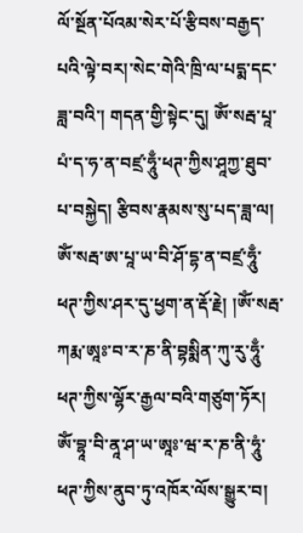ལོ་སྔོན་པོའམ་སེར་པོ་རྩིབས་བརྒྱད་པའི་ལྟེ་བར།་སེང་གེའི་ཁྲི་ལ་པདྨ་དང་ཟླ་བའི་། གདན་གྱི་སྟེང་དུ། ཨོཾ་སརྦ་པཱ་པཾ་ད་ཧ་ན་བཛྲ་ཧཱུྃ་ཕཊ་ཀྱིས་ཤཱཀྱ་ཐུབ་པ་བསྐྱེད། རྩིབས་རྣམས་སུ་པད་ཟླ་ལ། ཨོཾ་སརྦ་ཨ་པཱ་ཡ་བི་ཤོ་དྷ་ན་བཛྲ་ཧཱུྃ་ཕཊ་ཀྱིས་ཤར་དུ་ཕྱག་ན་རྡོ་རྗེ། །ཨོཾ་སརྦ་ཀརྨ་ཨཱཿ་བ་ར་ཎ་ནི་བྷསྨིན་ཀུ་རུ་ཧཱུྃ་ཕཊ་ཀྱིས་ལྷོར་རྒྱལ་བའི་གཙུག་ཏོར། ཨོཾ་བྷཱ་བི་ནཱ་ཤ་ཡ་ཨཱཿ་ཝ་ར་ཎ་ནི་ཧཱུཾ་ཕཊ་ཀྱིས་ནུབ་ཏུ་འཁོར་ལོས་སྒྱུར་བ།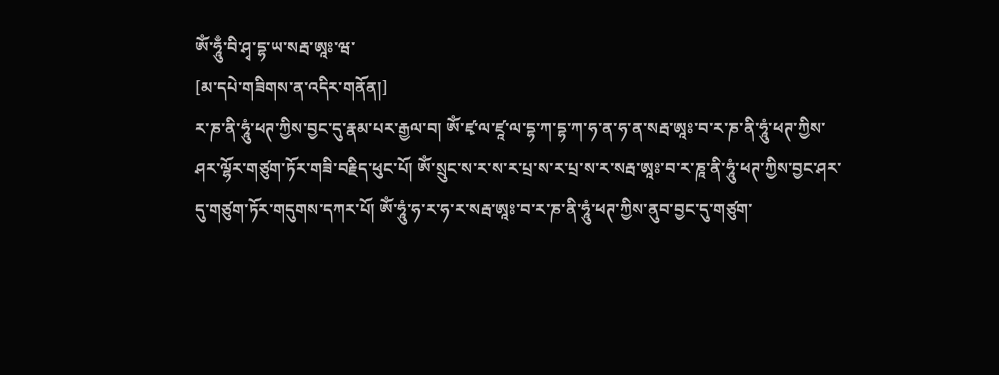ཨོཾ་ཧཱུྃ་བི་ཤྭ་དྷ་ཡ་སརྦ་ཨཱཿ་ཝ་
[མ་དཔེ་གཟིགས་ན་འདིར་གནོན།]
ར་ཎ་ནི་ཧཱུཾ་ཕཊ་ཀྱིས་བྱང་དུ་རྣམ་པར་རྒྱལ་བ། ༀ་ཛྭ་ལ་ཛཱ་ལ་དྷ་ཀ་དྷ་ཀ་ཧ་ན་ཧ་ན་སརྦ་ཨཱཿ་བ་ར་ཎ་ནི་ཧཱུཾ་ཕཊ་ཀྱིས་ཤར་ལྷོར་གཙུག་ཏོར་གཟི་བརྗིད་ཕུང་པོ། ཨོཾ་སྲུང་ས་ར་ས་ར་པྲ་ས་ར་པྲ་ས་ར་སརྦ་ཨཱཿ་བ་ར་ཎཱ་ནི་ཧཱུཾ་ཕཊ་ཀྱིས་བྱང་ཤར་དུ་གཙུག་ཏོར་གདུགས་དཀར་པོ། ཨོཾ་ཧཱུཾ་ཧ་ར་ཧ་ར་སརྦ་ཨཱཿ་བ་ར་ཎ་ནི་ཧཱུཾ་ཕཊ་ཀྱིས་ནུབ་བྱང་དུ་གཙུག་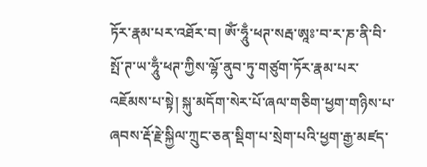ཏོར་རྣམ་པར་འཐོར་བ། ཨོཾ་ཧཱུྃ་ཕཊ་སརྦ་ཨཱཿ་བ་ར་ཎ་ནི་བི་སྤོ་ཊ་ཡ་ཧཱུྃ་ཕཊ་ཀྱིས་ལྷོ་ནུབ་ཏུ་གཙུག་ཏོར་རྣམ་པར་འཇོམས་པ་སྟེ། སྐུ་མདོག་སེར་པོ་ཞལ་གཅིག་ཕྱག་གཉིས་པ་ཞབས་རྡོ་རྗེ་སྐྱིལ་ཀྲུང་ཅན་སྡིག་པ་སྲེག་པའི་ཕྱག་རྒྱ་མཛད་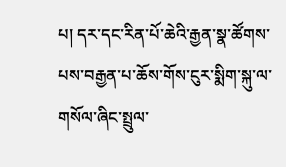པ། དར་དང་རིན་པོ་ཆེའི་རྒྱན་སྣ་ཚོགས་པས་བརྒྱན་པ་ཆོས་གོས་ངུར་སྨིག་སྐུ་ལ་གསོལ་ཞིང་སྤྲུལ་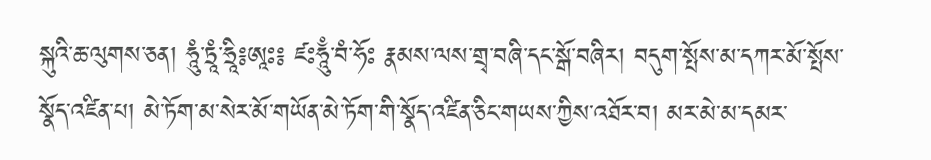སྐུའི་ཆ་ལུགས་ཅན། ཧཱུཾ་ཏྲཱཾ་ཧྲཱི༔ཨཱཿ༔ ཛཿཧཱུྃ་བཾ་ཧོཿ རྣམས་ལས་གྲྭ་བཞི་དང་སྒོ་བཞིར། བདུག་སྤོས་མ་དཀར་མོ་སྤོས་སྣོད་འཛིན་པ། མེ་ཏོག་མ་སེར་མོ་གཡོན་མེ་ཏོག་གི་སྣོད་འཛིན་ཅིང་གཡས་ཀྱིས་འཐོར་བ། མར་མེ་མ་དམར་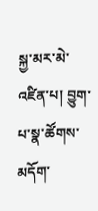སྐྱ་མར་མེ་འཛིན་པ། བྱུག་པ་སྣ་ཚོགས་མདོག་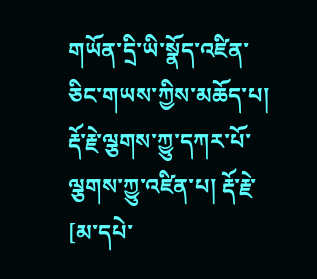གཡོན་དྲི་ཡི་སྣོད་འཛིན་ཅིང་གཡས་ཀྱིས་མཆོད་པ། རྡོ་རྗེ་ལྕགས་ཀྱུ་དཀར་པོ་ལྕགས་ཀྱུ་འཛིན་པ། རྡོ་རྗེ་
[མ་དཔེ་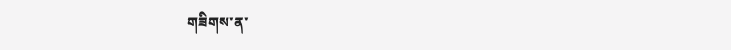གཟིགས་ན་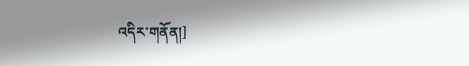འདིར་གནོན།]